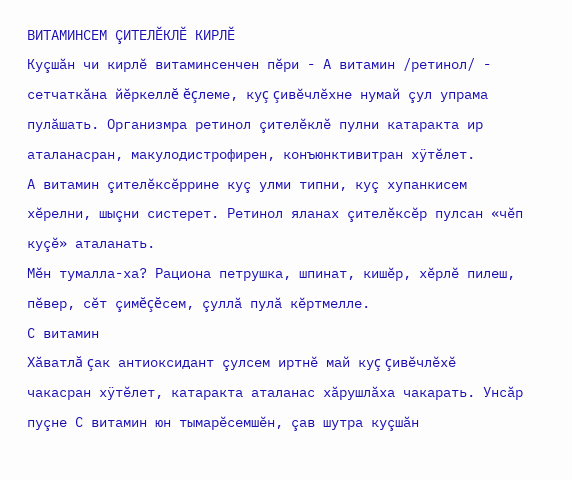ВИТАМИНСЕМ ÇИТЕЛĔКЛĔ КИРЛĔ
Куçшăн чи кирлĕ витаминсенчен пĕри - А витамин /ретинол/ - сетчаткăна йĕркеллĕ ĕçлеме, куç çивĕчлĕхне нумай çул упрама пулăшать. Организмра ретинол çителĕклĕ пулни катаракта ир аталанасран, макулодистрофирен, конъюнктивитран хÿтĕлет.
А витамин çителĕксĕррине куç улми типни, куç хупанкисем хĕрелни, шыçни систерет. Ретинол яланах çителĕксĕр пулсан «чĕп куçĕ» аталанать.
Мĕн тумалла-ха? Рациона петрушка, шпинат, кишĕр, хĕрлĕ пилеш, пĕвер, сĕт çимĕçĕсем, çуллă пулă кĕртмелле.
С витамин
Хăватлă çак антиоксидант çулсем иртнĕ май куç çивĕчлĕхĕ чакасран хÿтĕлет, катаракта аталанас хăрушлăха чакарать. Унсăр пуçне С витамин юн тымарĕсемшĕн, çав шутра куçшăн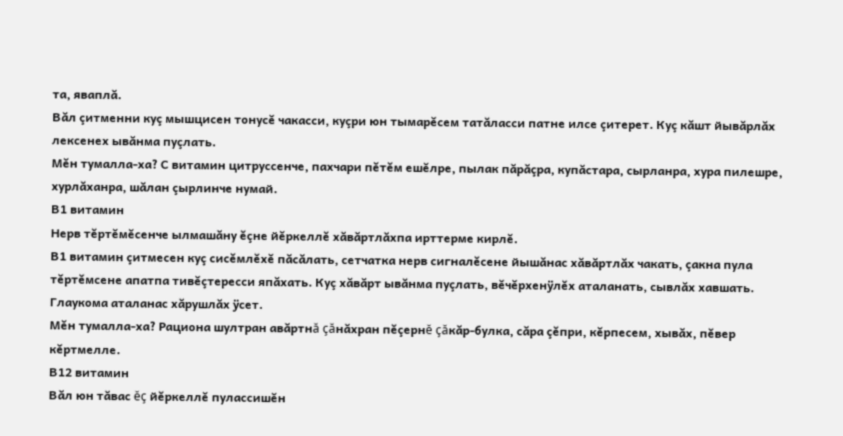та, яваплă.
Вăл çитменни куç мышцисен тонусĕ чакасси, куçри юн тымарĕсем татăласси патне илсе çитерет. Куç кăшт йывăрлăх лексенех ывăнма пуçлать.
Мĕн тумалла-ха? С витамин цитруссенче, пахчари пĕтĕм ешĕлре, пылак пăрăçра, купăстара, сырланра, хура пилешре, хурлăханра, шăлан çырлинче нумай.
В1 витамин
Нерв тĕртĕмĕсенче ылмашăну ĕçне йĕркеллĕ хăвăртлăхпа ирттерме кирлĕ.
В1 витамин çитмесен куç сисĕмлĕхĕ пăсăлать, сетчатка нерв сигналĕсене йышăнас хăвăртлăх чакать, çакна пула тĕртĕмсене апатпа тивĕçтересси япăхать. Куç хăвăрт ывăнма пуçлать, вĕчĕрхенÿлĕх аталанать, сывлăх хавшать. Глаукома аталанас хăрушлăх ÿсет.
Мĕн тумалла-ха? Рациона шултран авăртнă çăнăхран пĕçернĕ çăкăр-булка, сăра çĕпри, кĕрпесем, хывăх, пĕвер кĕртмелле.
В12 витамин
Вăл юн тăвас ĕç йĕркеллĕ пулассишĕн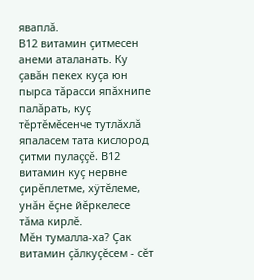яваплă.
В12 витамин çитмесен анеми аталанать. Ку çавăн пекех куçа юн пырса тăрасси япăхнипе палăрать, куç тĕртĕмĕсенче тутлăхлă япаласем тата кислород çитми пулаççĕ. В12 витамин куç нервне çирĕплетме, хÿтĕлеме, унăн ĕçне йĕркелесе тăма кирлĕ.
Мĕн тумалла-ха? Çак витамин çăлкуçĕсем - сĕт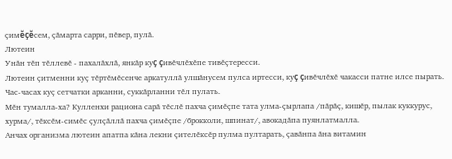çимĕçĕсем, çăмарта сарри, пĕвер, пулă.
Лютеин
Унăн тĕп тĕллевĕ - пахалăхлă, янкăр куç çивĕчлĕхĕпе тивĕçтересси.
Лютеин çитменни куç тĕртĕмĕсенче аркатуллă улшăнусем пулса иртесси, куç çивĕчлĕхĕ чакасси патне илсе пырать. Час-часах куç сетчатки арканни, суккăрланни тĕл пулать.
Мĕн тумалла-ха? Кулленхи рациона сарă тĕслĕ пахча çимĕçпе тата улма-çырлапа /пăрăç, кишĕр, пылак куккурус, хурма/, тĕксĕм-симĕс çулçăллă пахча çимĕçпе /брокколи, шпинат/, авокадăпа пуянлатмалла.
Анчах организма лютеин апатпа кăна лекни çителĕксĕр пулма пултарать, çавăнпа ăна витамин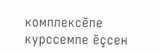комплексĕпе курссемпе ĕçсен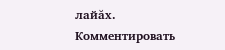лайăх.
Комментировать